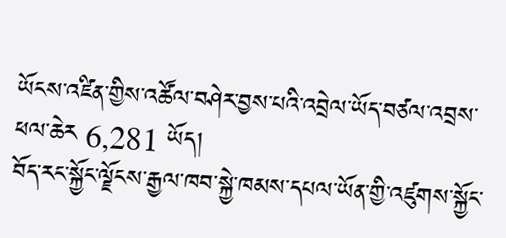ཡོངས་འཛིན་གྱིས་འཚོལ་བཤེར་བྱས་པའི་འབྲེལ་ཡོད་བཙལ་འབྲས་ཕལ་ཆེར 6,281 ཡོད།
བོད་རང་སྐྱོང་ལྗོངས་རྒྱལ་ཁབ་སྐྱེ་ཁམས་དཔལ་ཡོན་གྱི་འཛུགས་སྐྱོང་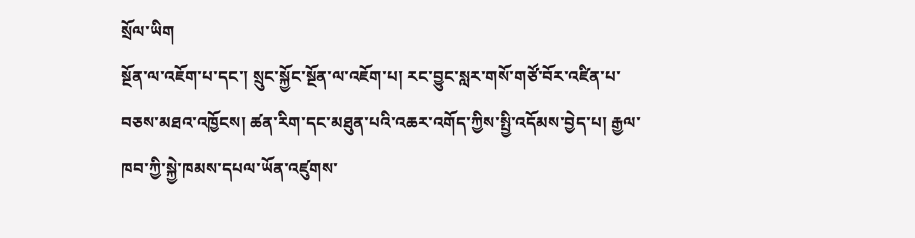སྲོལ་ཡིག
སྔོན་ལ་འཇོག་པ་དང་། སྲུང་སྐྱོང་སྔོན་ལ་འཇོག་པ། རང་བྱུང་སླར་གསོ་གཙོ་བོར་འཛིན་པ་བཅས་མཐའ་འཁྱོངས། ཚན་རིག་དང་མཐུན་པའི་འཆར་འགོད་ཀྱིས་སྤྱི་འདོམས་བྱེད་པ། རྒྱལ་ཁབ་ཀྱི་སྐྱེ་ཁམས་དཔལ་ཡོན་འཛུགས་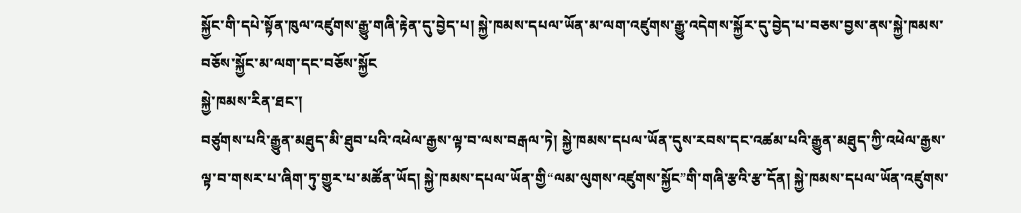སྐྱོང་གི་དཔེ་སྟོན་ཁུལ་འཛུགས་རྒྱུ་གཞི་རྟེན་དུ་བྱེད་པ། སྐྱེ་ཁམས་དཔལ་ཡོན་མ་ལག་འཛུགས་རྒྱུ་འདེགས་སྐྱོར་དུ་བྱེད་པ་བཅས་བྱས་ནས་སྐྱེ་ཁམས་བཅོས་སྐྱོང་མ་ལག་དང་བཅོས་སྐྱོང
སྐྱེ་ཁམས་རིན་ཐང་།
བཙུགས་པའི་རྒྱུན་མཐུད་མི་ཐུབ་པའི་འཕེལ་རྒྱས་ལྟ་བ་ལས་བརྒལ་ཏེ། སྐྱེ་ཁམས་དཔལ་ཡོན་དུས་རབས་དང་འཚམ་པའི་རྒྱུན་མཐུད་ཀྱི་འཕེལ་རྒྱས་ལྟ་བ་གསར་པ་ཞིག་ཏུ་གྱུར་པ་མཚོན་ཡོད། སྐྱེ་ཁམས་དཔལ་ཡོན་གྱི“ལམ་ལུགས་འཛུགས་སྐྱོང”གི་གཞི་རྩའི་རྩ་དོན། སྐྱེ་ཁམས་དཔལ་ཡོན་འཛུགས་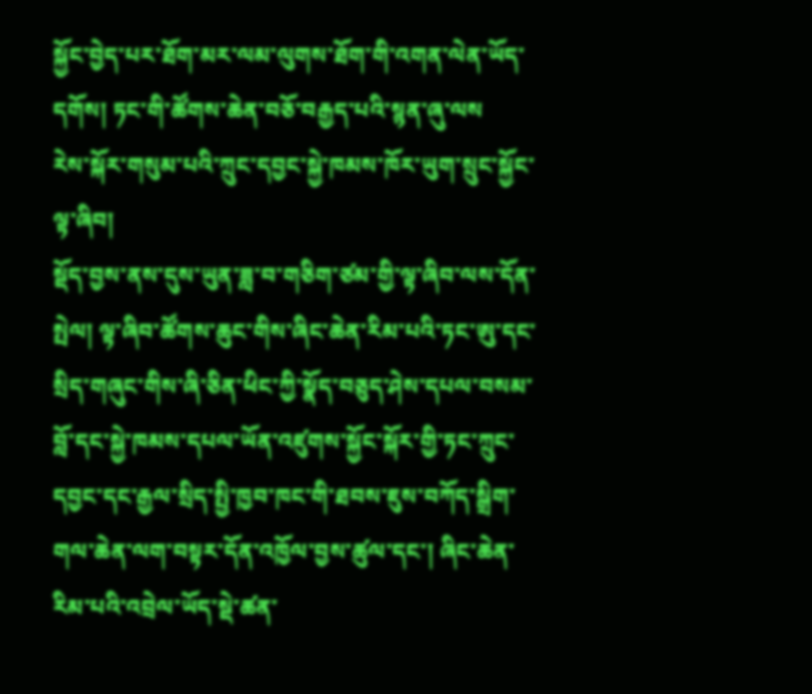སྐྱོང་བྱེད་པར་ཐོག་མར་ལམ་ལུགས་ཐོག་གི་འགན་ལེན་ཡོད་དགོས། ཏང་གི་ཚོགས་ཆེན་བཅོ་བརྒྱད་པའི་སྙན་ཞུ་ལས
རེས་སྐོར་གསུམ་པའི་ཀྲུང་དབྱང་སྐྱེ་ཁམས་ཁོར་ཡུག་སྲུང་སྐྱོང་ལྟ་ཞིབ།
སྡོད་བྱས་ནས་དུས་ཡུན་ཟླ་བ་གཅིག་ཙམ་གྱི་ལྟ་ཞིབ་ལས་དོན་སྤེལ། ལྟ་ཞིབ་ཚོགས་ཆུང་གིས་ཞིང་ཆེན་རིམ་པའི་ཏང་ཨུ་དང་སྲིད་གཞུང་གིས་ཞི་ཅིན་ཕིང་ཀྱི་སྣོད་བཅུད་ཤེས་དཔལ་བསམ་བློ་དང་སྐྱེ་ཁམས་དཔལ་ཡོན་འཛུགས་སྐྱོང་སྐོར་གྱི་ཏང་ཀྲུང་དབྱང་དང་རྒྱལ་སྲིད་སྤྱི་ཁྱབ་ཁང་གི་ཐབས་ཇུས་བཀོད་སྒྲིག་གལ་ཆེན་ལག་བསྟར་དོན་འཁྱོལ་བྱས་ཚུལ་དང་། ཞིང་ཆེན་རིམ་པའི་འབྲེལ་ཡོད་སྡེ་ཚན་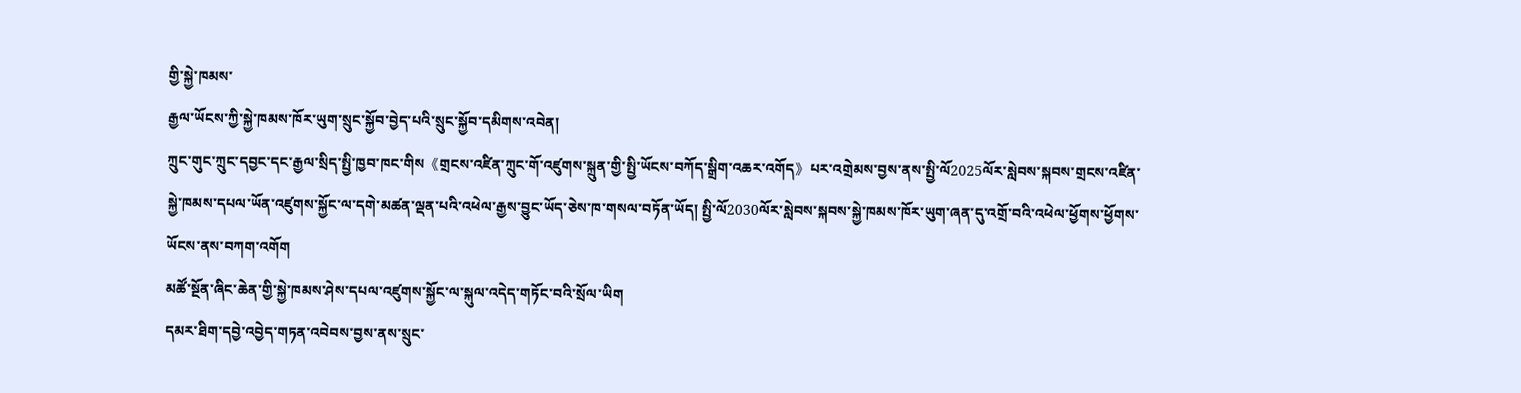གྱི་སྐྱེ་ཁམས་
རྒྱལ་ཡོངས་ཀྱི་སྐྱེ་ཁམས་ཁོར་ཡུག་སྲུང་སྐྱོབ་བྱེད་པའི་སྲུང་སྐྱོབ་དམིགས་འབེན།
ཀྲུང་གུང་ཀྲུང་དབྱང་དང་རྒྱལ་སྲིད་སྤྱི་ཁྱབ་ཁང་གིས《གྲངས་འཛིན་ཀྲུང་གོ་འཛུགས་སྐྲུན་གྱི་སྤྱི་ཡོངས་བཀོད་སྒྲིག་འཆར་འགོད》པར་འགྲེམས་བྱས་ནས་སྤྱི་ལོ2025ལོར་སླེབས་སྐབས་གྲངས་འཛིན་སྐྱེ་ཁམས་དཔལ་ཡོན་འཛུགས་སྐྱོང་ལ་དགེ་མཚན་ལྡན་པའི་འཕེལ་རྒྱས་བྱུང་ཡོད་ཅེས་ཁ་གསལ་བཏོན་ཡོད། སྤྱི་ལོ2030ལོར་སླེབས་སྐབས་སྐྱེ་ཁམས་ཁོར་ཡུག་ཞན་དུ་འགྲོ་བའི་འཕེལ་ཕྱོགས་ཕྱོགས་ཡོངས་ནས་བཀག་འགོག
མཚོ་སྔོན་ཞིང་ཆེན་གྱི་སྐྱེ་ཁམས་ཤེས་དཔལ་འཛུགས་སྐྱོང་ལ་སྐུལ་འདེད་གཏོང་བའི་སྲོལ་ཡིག
དམར་ཐིག་དབྱེ་འབྱེད་གཏན་འབེབས་བྱས་ནས་སྲུང་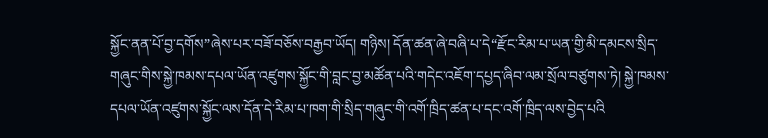སྐྱོང་ནན་པོ་བྱ་དགོས”ཞེས་པར་བཟོ་བཅོས་བརྒྱབ་ཡོད། གཉིས། དོན་ཚན་ཞེ་བཞི་པ་དེ“རྫོང་རིམ་པ་ཡན་གྱི་མི་དམངས་སྲིད་གཞུང་གིས་སྐྱེ་ཁམས་དཔལ་ཡོན་འཛུགས་སྐྱོང་གི་བླང་བྱ་མཚོན་པའི་གདེང་འཇོག་དཔྱད་ཞིབ་ལམ་སྲོལ་བཙུགས་ཏེ། སྐྱེ་ཁམས་དཔལ་ཡོན་འཛུགས་སྐྱོང་ལས་དོན་དེ་རིམ་པ་ཁག་གི་སྲིད་གཞུང་གི་འགོ་ཁྲིད་ཚན་པ་དང་འགོ་ཁྲིད་ལས་བྱེད་པའི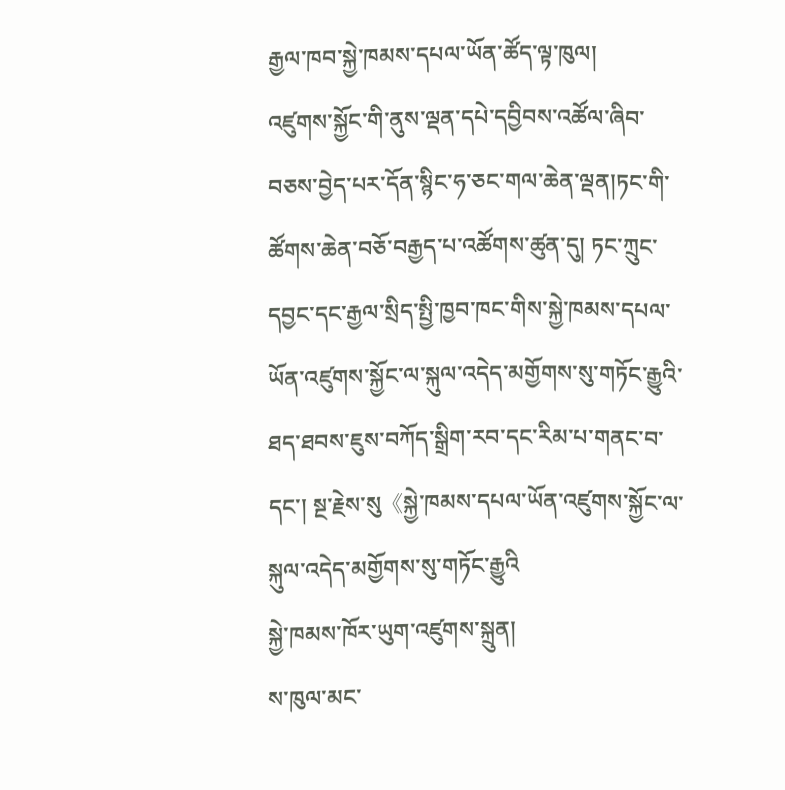རྒྱལ་ཁབ་སྐྱེ་ཁམས་དཔལ་ཡོན་ཚོད་ལྟ་ཁུལ།
འཛུགས་སྐྱོང་གི་ནུས་ལྡན་དཔེ་དབྱིབས་འཚོལ་ཞིབ་བཅས་བྱེད་པར་དོན་སྙིང་ཧ་ཅང་གལ་ཆེན་ལྡན།ཏང་གི་ཚོགས་ཆེན་བཅོ་བརྒྱད་པ་འཚོགས་ཚུན་དུ། ཏང་ཀྲུང་དབྱང་དང་རྒྱལ་སྲིད་སྤྱི་ཁྱབ་ཁང་གིས་སྐྱེ་ཁམས་དཔལ་ཡོན་འཛུགས་སྐྱོང་ལ་སྐུལ་འདེད་མགྱོགས་སུ་གཏོང་རྒྱུའི་ཐད་ཐབས་ཇུས་བཀོད་སྒྲིག་རབ་དང་རིམ་པ་གནང་བ་དང་། སྔ་རྗེས་སུ《སྐྱེ་ཁམས་དཔལ་ཡོན་འཛུགས་སྐྱོང་ལ་སྐུལ་འདེད་མགྱོགས་སུ་གཏོང་རྒྱུའི
སྐྱེ་ཁམས་ཁོར་ཡུག་འཛུགས་སྐྲུན།
ས་ཁུལ་མང་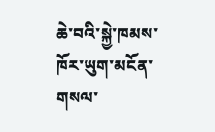ཆེ་བའི་སྐྱེ་ཁམས་ཁོར་ཡུག་མངོན་གསལ་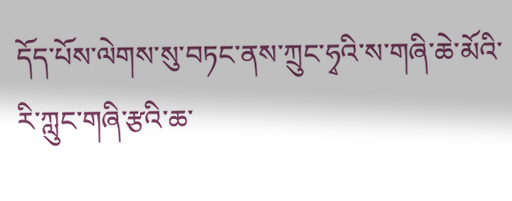དོད་པོས་ལེགས་སུ་བཏང་ནས་ཀྲུང་ཧྭའི་ས་གཞི་ཆེ་མོའི་རི་ཀླུང་གཞི་རྩའི་ཆ་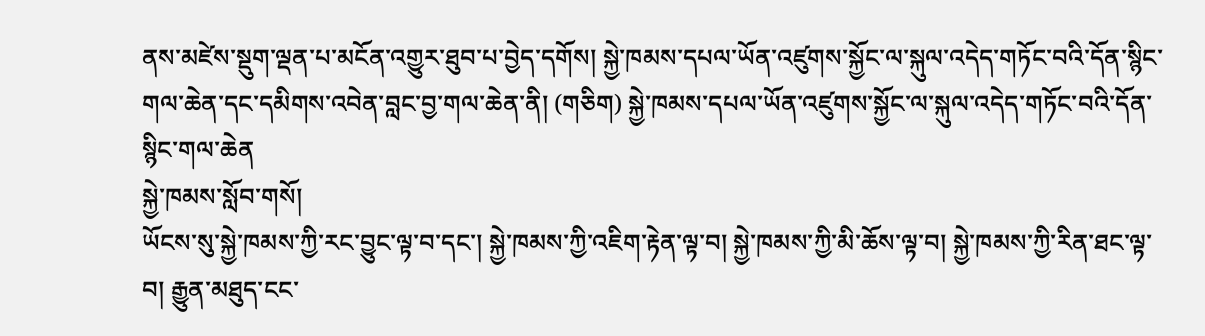ནས་མཛེས་སྡུག་ལྡན་པ་མངོན་འགྱུར་ཐུབ་པ་བྱེད་དགོས། སྐྱེ་ཁམས་དཔལ་ཡོན་འཛུགས་སྐྱོང་ལ་སྐུལ་འདེད་གཏོང་བའི་དོན་སྙིང་གལ་ཆེན་དང་དམིགས་འབེན་བླང་བྱ་གལ་ཆེན་ནི། (གཅིག) སྐྱེ་ཁམས་དཔལ་ཡོན་འཛུགས་སྐྱོང་ལ་སྐུལ་འདེད་གཏོང་བའི་དོན་སྙིང་གལ་ཆེན
སྐྱེ་ཁམས་སློབ་གསོ།
ཡོངས་སུ་སྐྱེ་ཁམས་ཀྱི་རང་བྱུང་ལྟ་བ་དང་། སྐྱེ་ཁམས་ཀྱི་འཇིག་རྟེན་ལྟ་བ། སྐྱེ་ཁམས་ཀྱི་མི་ཆོས་ལྟ་བ། སྐྱེ་ཁམས་ཀྱི་རིན་ཐང་ལྟ་བ། རྒྱུན་མཐུད་ངང་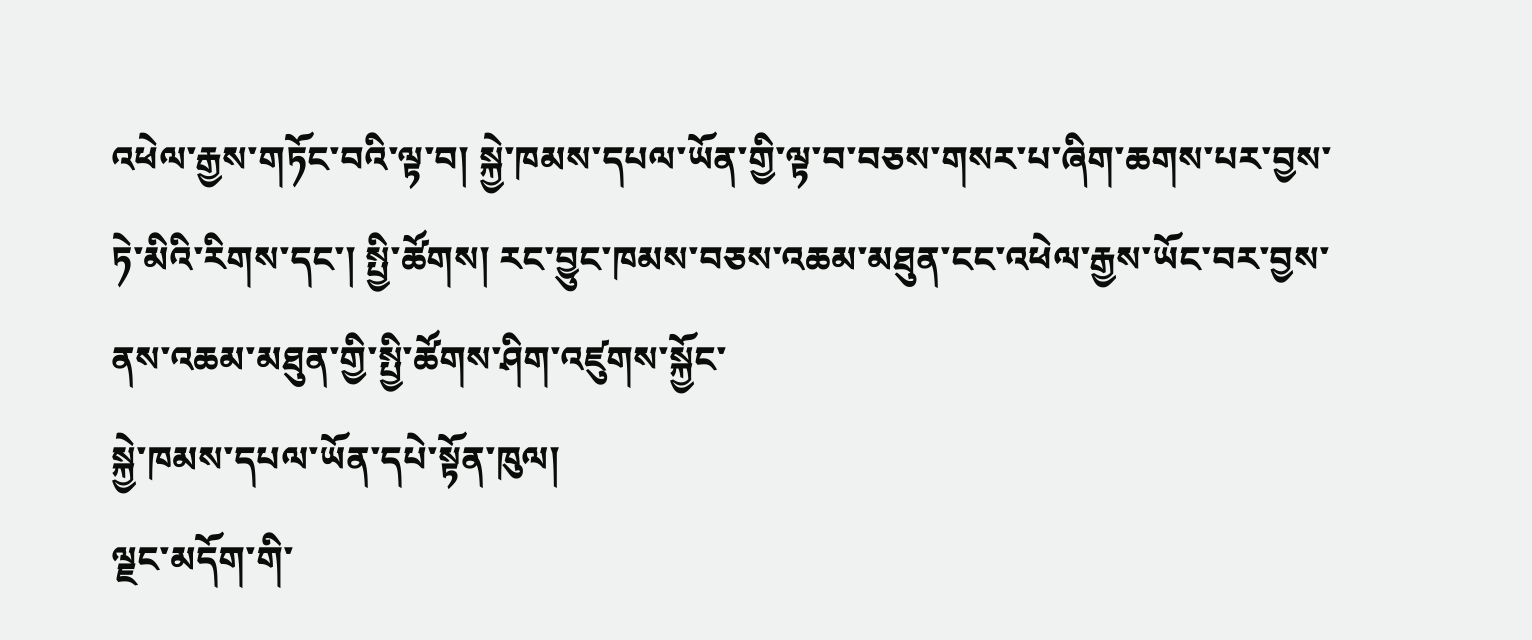འཕེལ་རྒྱས་གཏོང་བའི་ལྟ་བ། སྐྱེ་ཁམས་དཔལ་ཡོན་གྱི་ལྟ་བ་བཅས་གསར་པ་ཞིག་ཆགས་པར་བྱས་ཏེ་མིའི་རིགས་དང་། སྤྱི་ཚོགས། རང་བྱུང་ཁམས་བཅས་འཆམ་མཐུན་ངང་འཕེལ་རྒྱས་ཡོང་བར་བྱས་ནས་འཆམ་མཐུན་གྱི་སྤྱི་ཚོགས་ཤིག་འཛུགས་སྐྱོང་
སྐྱེ་ཁམས་དཔལ་ཡོན་དཔེ་སྟོན་ཁུལ།
ལྗང་མདོག་གི་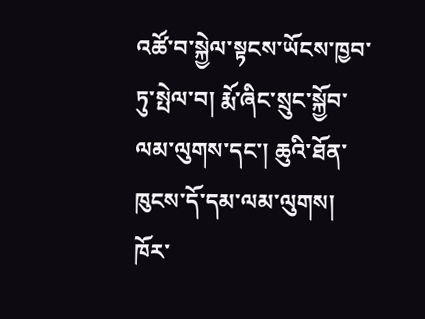འཚོ་བ་སྐྱེལ་སྟངས་ཡོངས་ཁྱབ་ཏུ་སྤེལ་བ། རྨོ་ཞིང་སྲུང་སྐྱོབ་ལམ་ལུགས་དང་། ཆུའི་ཐོན་ཁུངས་དོ་དམ་ལམ་ལུགས། ཁོར་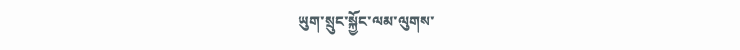ཡུག་སྲུང་སྐྱོང་ལམ་ལུགས་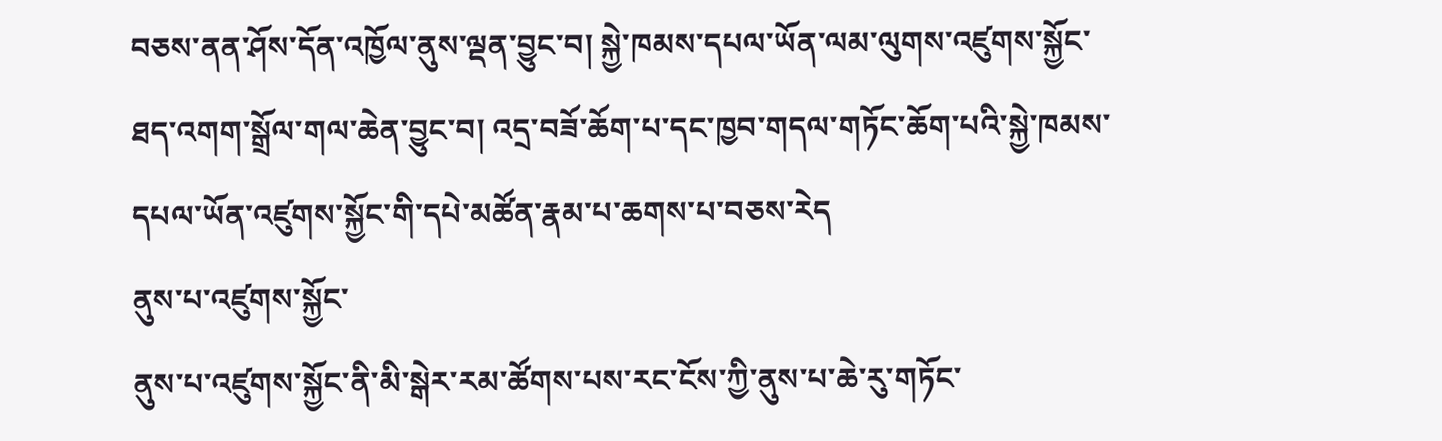བཅས་ནན་ཤོས་དོན་འཁྱོལ་ནུས་ལྡན་བྱུང་བ། སྐྱེ་ཁམས་དཔལ་ཡོན་ལམ་ལུགས་འཛུགས་སྐྱོང་ཐད་འགག་སྒྲོལ་གལ་ཆེན་བྱུང་བ། འདྲ་བཟོ་ཆོག་པ་དང་ཁྱབ་གདལ་གཏོང་ཆོག་པའི་སྐྱེ་ཁམས་དཔལ་ཡོན་འཛུགས་སྐྱོང་གི་དཔེ་མཚོན་རྣམ་པ་ཆགས་པ་བཅས་རེད
ནུས་པ་འཛུགས་སྐྱོང་
ནུས་པ་འཛུགས་སྐྱོང་ནི་མི་སྒེར་རམ་ཚོགས་པས་རང་ངོས་ཀྱི་ནུས་པ་ཆེ་རུ་གཏོང་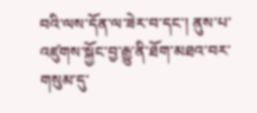བའི་ལས་དོན་ལ་ཟེར་བ་དང་། ནུས་པ་འཛུགས་སྐྱོང་བྱ་རྒྱུ་ནི་ཐོག་མཐའ་བར་གསུམ་དུ་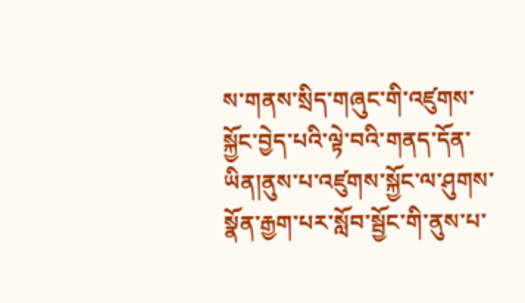ས་གནས་སྲིད་གཞུང་གི་འཛུགས་སྐྱོང་བྱེད་པའི་ལྟེ་བའི་གནད་དོན་ཡིན།ནུས་པ་འཛུགས་སྐྱོང་ལ་ཤུགས་སྣོན་རྒྱག་པར་སློབ་སྦྱོང་གི་ནུས་པ་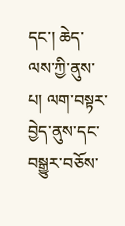དང་། ཆེད་ལས་ཀྱི་ནུས་པ། ལག་བསྟར་བྱེད་ནུས་དང་བསྒྱུར་བཅོས་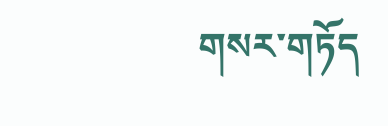གསར་གཏོད